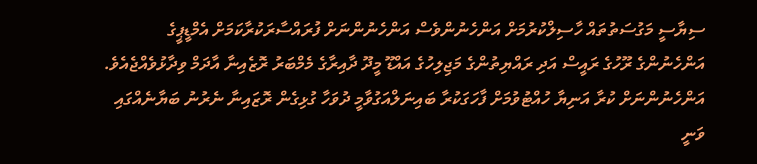ސިޔާސީ މަގުސަތުތައް ހާސިލްކުރުމަށް އަންހެނުންވެސް އަންހެނުންނަށް ފުރައްސާރަކުރާކަމަށް އެމްޑީޕީގެ އަންހެނުންގެ ރޫހުގެ ރައީސް އަދި ރައްޔިތުންގެ މަޖިލިހުގެ އައްޑޫ މީދޫ ދާއިރާގެ މެމްބަރު ރޮޒެއިނާ އާދަމް ވިދާޅުވެއްޖެއެވެ.
އަންހެނުންނަށް ކުރާ އަނިޔާ ހުއްޓުވުމަށް ފާހަގަކުރާ ބައިނަލްއަގުވާމީ ދުވަހާ ގުޅިގެން ރޮޒައިނާ ނެރުނު ބަޔާނެއްގައި ވަނީ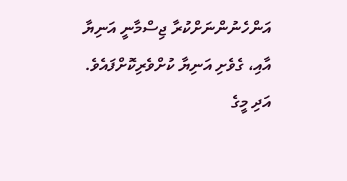އަންހެނުންނަށްކުރާ ޖިސްމާނީ އަނިޔާ އާއި، ގެވެށި އަނިޔާ ކުށްވެރިކޮށްފައެވެ. އަދި މީގެ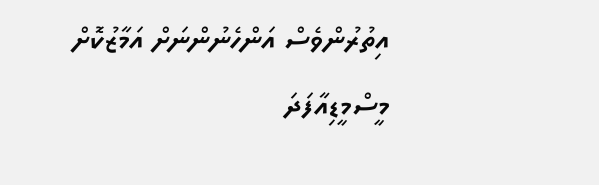އިތުރުންވެސް އަންހެނުންނަށް އަމާޒުކޮށް މީސްމީޑިއާފަދަ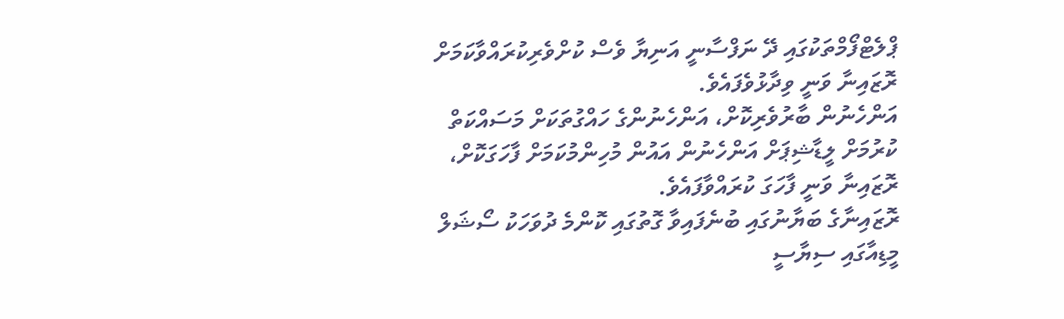ޕްލެޓްފޯމްތަކުގައި ދޭ ނަފްސާނީ އަނިޔާ ވެސް ކުށްވެރިކުރައްވާކަމަށް ރޮޒައިނާ ވަނީ ވިދާޅުވެފައެވެ.
އަންހެނުން ބާރުވެރިކޮށް، އަންހެނުންގެ ހައްގުތަކަށް މަސައްކަތް ކުރުމަށް ލީޑާޝިޕަށް އަންހެނުން އައުން މުހިންމުކަމަށް ފާހަގަކޮށް، ރޮޒައިނާ ވަނީ ފާހަގަ ކުރައްވާފައެވެ.
ރޮޒައިނާގެ ބަޔާނުގައި ބުނެފައިވާ ގޮތުގައި ކޮންމެ ދުވަހަކު ސޯޝަލް މީޑިއާގައި ސިޔާސީ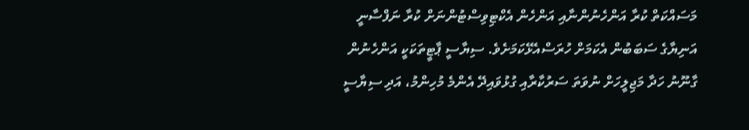މަސައްކަތް ކުރާ އަންހެނުންނާއި އަންހެން އެކްޓިވިސްޓުންނަށް ކުރާ ނަފްސާނީ އަނިޔާގެ ސަބަބުން އެކަމަށް ހުރަސްއެޅޭކަމަށެވެ. ސިޔާސީ ޕާޓީތަކަކީ އަންހެނުން ގާނޫނު ހަދާ މަޖިލީހަށް ނުވަތަ ސަރުކާރާއި ގުޅުވައިދޭ އެންމެ މުހިންމު، އަދި ސިޔާސީ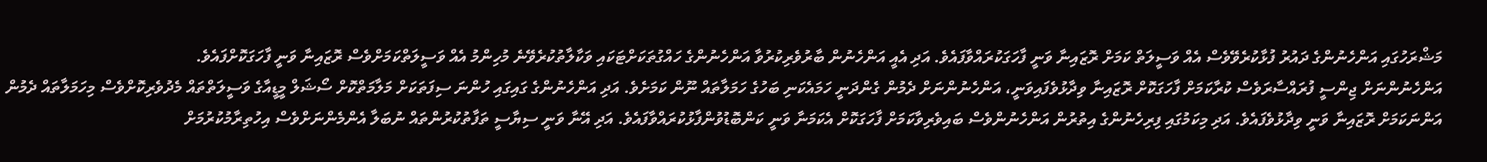މަޝްރަހުގައި އަންހެނުންގެ ދައުރު ފުޅާކުރެވޭވެސް އެއް ވަސީލަތް ކަމަށް ރޮޒައިނާ ވަނީ ފާހަގަކުރައްވާފައެވެ. އަދި އެއީ އަންހެނުން ބާރުވެރިކުރުވާ އަންހެނުންގެ ހައްގުތަކަށްޓަކައި ވަކާލާތުކުރެވޭނެ މުހިންމު އެއް ވަސީލަތްކަމަށްވެސް ރޮޒައިނާ ވަނީ ފާހަގަކޮށްފައެވެ.
އަންހެނުންނަށް ޖިންސީ ފުރައްސާރަވެސް ކުރާކަމަށް ފާހަގަކޮށް ރޮޒައިނާ ވިދާޅުވެފައިވަނީ، އަންހެނުންނަށް ދެމުން ގެންދަނީ ހަމައެކަނި ބަހުގެ ހަމަލާތައް ނޫން ކަމަށެވެ. އަދި އަންހެނުންގެ ގައިގައި ހުންނަ ސިފަތަކަށް މަލާމަތްކޮށް ސޯޝަލް މީޑީއާގެ ވަސީލަތްތައް މެދުވެރިކޮށްވެސް މިހަމަލާތައް ދެމުން އަންނަކަމަށް ރޮޒައިނާ ވަނީ ވިދާޅުވެފައެވެ. އަދި މިކަމުގައި ފިރިހެނުންގެ އިތުރުން އަންހެނުންވެސް ބައިވެރިވާކަމަށް ފާހަގަކޮށް އެކަމަނާ ވަނީ ކަންބޮޑުވުންފާޅުކުރައްވާފައެވެ. އަދި އޭނާ ވަނީ ސިޔާސީ ތަފާތުކުރުންތައް ނުބަލާ އެންމެންނަށްވެސް އިހުތިރާމުކުރުމަށް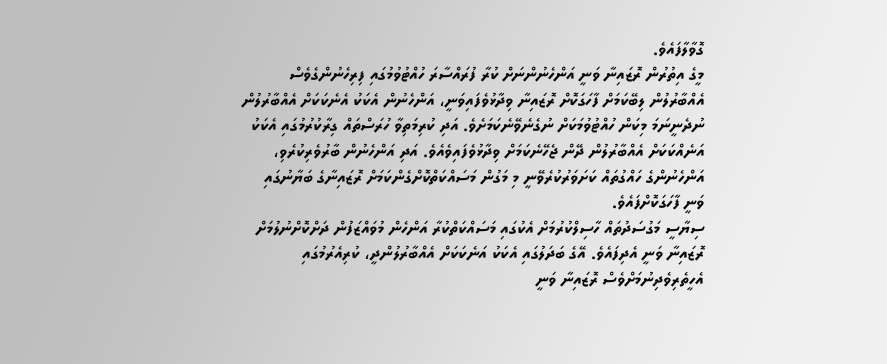ގޮވާލާފައެވެ.
މީގެ އިތުރުން ރޮޒައިނާ ވަނީ އަންހެނުންނަށް ކުރާ ފުރައްސާރަ ހުއްޓުވުމުގައި ފިރިހެނުންގެވެސް އެއްބާރުލުން ލިބޭކަމަށް ފާހަގަކޮށް ރޮޒައިނާ ވިދާޅުވެފައިވަނީ، އަންހެނުން އެކަކު އެނެކަކަށް އެއްބާރުލުން ނުދެނީނަމަ މިކަން ހުއްޓުވުމަކަށް ނުގެނެވޭނެކަމަށެވެ. އަދި ކުރިމަތިވާ ހުރަސްތައް ގިރާކުރުމުގައި އެކަކު އަނެއްކަކަށް އެއްބާރުލުން ދޭން ޖެހޭނެކަމަށް ވިދާޅުވެފައިވެއެވެ. އަދި އަންހެނުން ބާރުވެރިކުރެވި، އަންހެނުންގެ ހައްގުތައް ކަށަވަރުކުރެވޭނީ މި މަގުން މަސައްކަތްކޮށްގެންކަމަށް ރޮޒައިނާގެ ބަޔާނުގައި ވަނީ ފާހަގަކޮށްފައެވެ.
ސިޔާސީ މަގުސަދުތައް ހާސިލްކުރުމަށް އެކުގައި މަސައްކަތްކުރާ އަންހެން މުވައްޒަފުން ދަށްކޮށްނުލުމަށް ރޮޒައިނާ ވަނީ އެދިފައެވެ. އޭގެ ބަދަލުގައި އެކަކު އަނެކަކަށް އެއްބާރުލުންދީ، ކުރިއެރުމުގައި އެހީތެރިވެދިނުމަށްވެސް ރޮޒައިނާ ވަނީ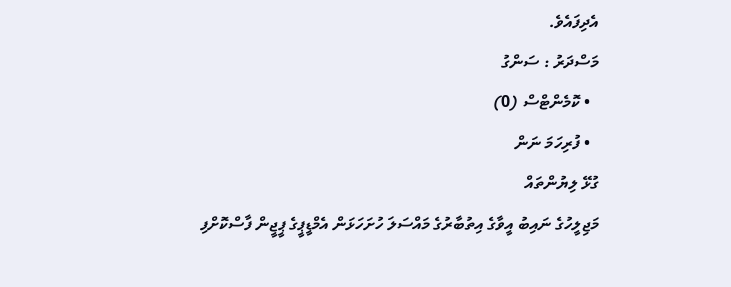އެދިފައެވެ.
މަސްދަރު : ސަންގު
  • ކޮމެންޓްސް (0)
  • ފުރިހަމަ ނަން
ގުޅޭ ލިޔުންތައް
މަޖިލީހުގެ ނައިބު އީވާގެ އިތުބާރުގެ މައްސަލަ ހުށަހަޅަން އެމްޑީޕީގެ ޕީޖީން ފާސްކޮށްފި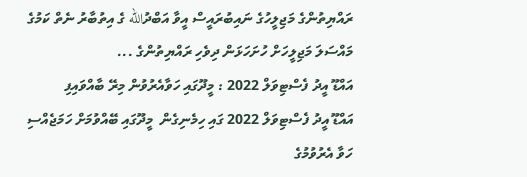ރައްޔިތުންގެ މަޖިލީހުގެ ނައިބުރައީސް އީވާ އަބްދުالله ގެ އިތުބާރު ނެތް ކަމުގެ މައްސަލަ މަޖިލީހަށް ހުށަހަޅަން ދިވެހި ރައްޔިތުންގެ ...
އައްޑޫ އީދު ފެސްޓިވަލް 2022 : މީދޫގައި ހަވާއެރުވުން މިރޭ ބާއްވައިފި
އައްޑޫ އީދު ފެސްޓިވަލް 2022 ގައި ހިމެނިގެން  މީދޫގައި ބޭއްވުމަށް ހަމަޖެއްސި  ހަވާ އެރުވުމުގެ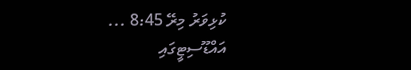ކުޅިވަރު މިރޭ 8:45 ...
އައްޑޫސިޓީގައި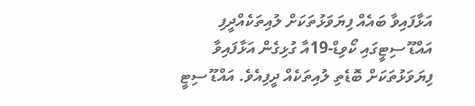އަޅާފައިވާ ބައެއް ފިޔަވަޅުތަކަށް ލުއިތަކެއްދީފި
އައްޑޫ ސިޓީގައި ކޯވިޑް-19އާ ގުޅިގެން އަޅާފައިވާ ފިޔަވަޅުތަކަށް ބޮޑެތި ލުއިތަކެއް ދީފިއެވެ. އައްޑޫ ސިޓީ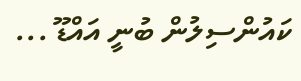ކައުންސިލުން ބުނީ އައްޑޫ ...